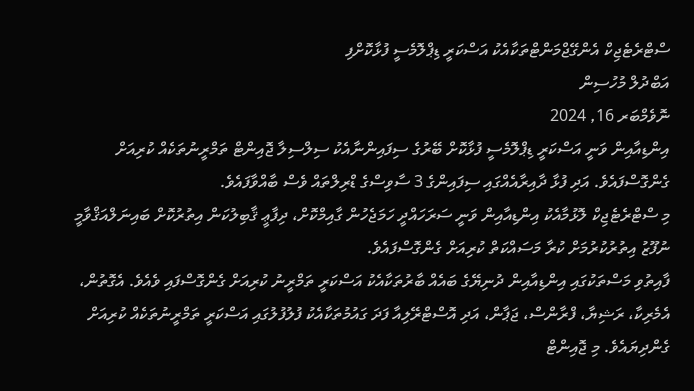ސްޓްރެޓެޖިކް އެންގޭޖްމަންޓްތަކާއެކު އަސްކަރީ ޑިޕްލޮމެސީ ފުޅާކޮށްފި
އަބްދުލް މުހުސިން
ނޮވެމްބަރ 16, 2024
އިންޑިއާއިން ވަނީ އަސްކަރީ ޑިޕްލޮމެސީ ފުޅާކޮށް ބޭރުގެ ސިފައިންނާއެކު ސިލްސިލާ ޖޮއިންޓް ތަމްރީނުތަކެއް ކުރިއަށް ގެންގޮސްފައެވެ. އަދި ފުޅާ ދާއިރާއެއްގައި ސިފައިންގެ 3 ސާވިސްގެ ޑްރިލްތައް ވެސް ބާއްވާފައެވެ.
މި ސްޓްރެޓެޖިކް ލޮޅުމާއެކު އިންޑިއާއިން ވަނީ ސަރަހައްދީ ހަމަޖެހުން ގާއިމްކޮށް، ދިފާޢީ ޤާބިލުކަން އިތުރުކޮށް ބައިނަލްއަޤްވާމީ ނުފޫޒު އިތުރުކުރުމަށް ކުރާ މަސައްކަތް ކުރިއަށް ގެންގޮސްފައެވެ.
ފާއިތުވި މަސްތަކުގައި އިންޑިއާއިން ދުނިޔޭގެ ބައެއް ބާރުތަކާއެކު އަސްކަރީ ތަމްރީނު ކުރިއަށް ގެންގޮސްފައި ވެއެވެ. އެގޮތުން، އެމެރިކާ، ރަޝިޔާ، ފްރާންސް، ޖަޕާން، އަދި އޮސްޓްރޭލިއާ ފަދަ ގައުމުތަކާއެކު ފުލުފުލުގައި އަސްކަރީ ތަމްރީނުތަކެއް ކުރިއަށް ގެންދިޔައެވެ. މި ޖޮއިންޓް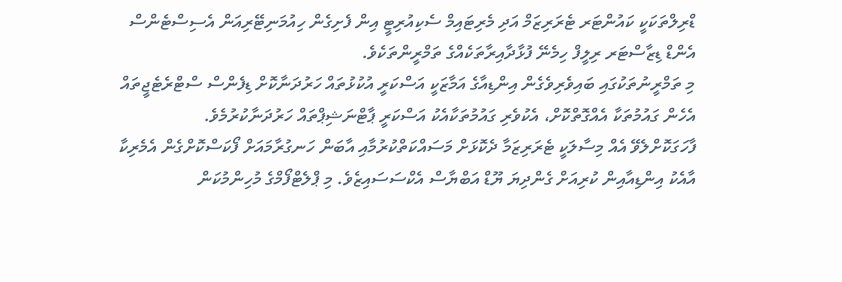ޑްރިލްތަކަކީ ކައުންޓަރ ޓެރަރިޒަމް އަދި މެރިޓައިމް ސެކިއުރިޓީ އިން ފެށިގެން ހިއުމަނިޓޭރިއަން އެސިސްޓެންސް އެންޑް ޑިޒާސްޓަރ ރިލީފް ހިމެނޭ ފުޅާދާއިރާތަކެއްގެ ތަމްރީންތަކެވެ.
މި ތަމްރީނުތަކުގައި ބައިވެރިވެގެން އިންޑިއާގެ އަމާޒަކީ އަސްކަރީ އުކުޅުތައް ހަރުދަނާކޮށް ޑިފެންސް ސްޓްރެޓެޖީތައް އެހެން ގައުމުތަކާ އެއްގޮތްކޮށް، އެކުވެރި ގައުމުތަކާއެކު އަސްކަރީ ޕާޓްނަޝިޕްތައް ހަރުދަނާކުރުމެވެ.
ފާހަގަކޮށްލެވޭ އެއް މިސާލަކީ ޓެރަރިޒަމާ ދެކޮޅަށް މަސައްކަތްކުރުމާއި އާބަން ހަނގުރާމައަށް ފޯކަސްކޮށްގެން އެމެރިކާ އާއެކު އިންޑިއާއިން ކުރިއަށް ގެންދިޔަ ޔޫޑް އަބްޔާސް އެކްސަސައިޒެވެ. މި ޕްލެޓްފޯމްގެ މުހިންމުކަން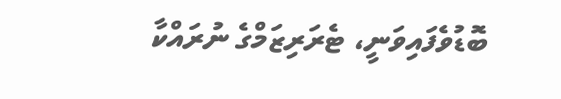ބޮޑުވެފައިވަނީ، ޓެރަރިޒަމްގެ ނުރައްކާ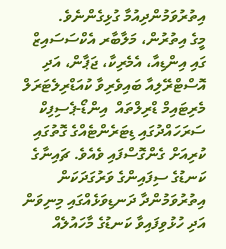އިތުރުވަމުންދިއުމާ ގުޅިގެންނެވެ.
މީގެ އިތުރުން، މަލާބާރ އެކްސަސައިޒް ގައި އިންޑިއާ، އެމެރިކާ، ޖަޕާން، އަދި އޮސްޓްރޭލިއާ ބައިވެރިވާ ކުއަޑްރިލެޓަރަލް މެރިޓައިމް ޑްރިލްތައް  އިންޑޯ-ޕެސިފިކް ސަރަހައްދުގައި ޑިޓަރެންޓެއްގެ ގޮތުގައި ކުރިއަށް ގެންގޮސްފައި ވެއެވެ. ޗައިނާގެ ކަނޑުގެ ސިފައިންގެ ވަރުގަދަކަން އިތުރުވަމުންދާ ދަނޑިވަޅެއްގައި މިނިވަން އަދި ހުޅުވިފައިވާ ކަނޑުގެ މާހައުލެއް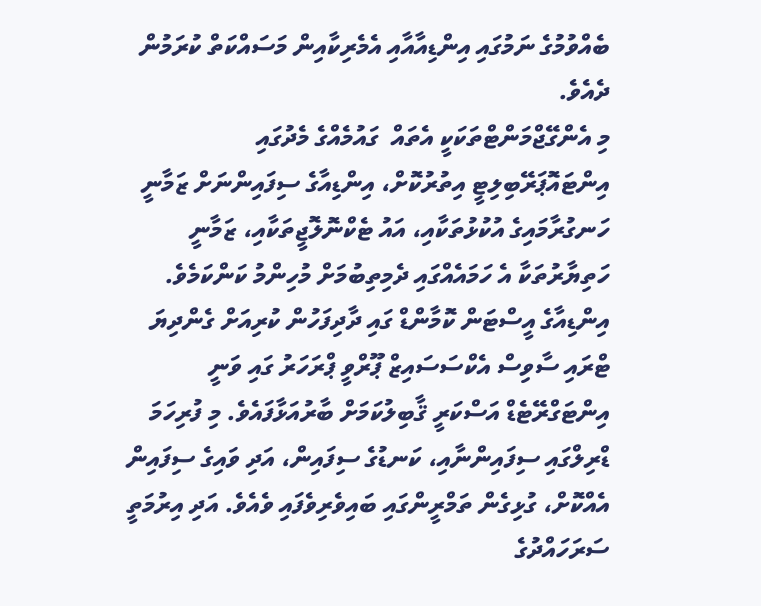ބެއްވުމުގެ ނަމުގައި އިންޑިއާއާއި އެމެރިކާއިން މަސައްކަތް ކުރަމުން ދެއެވެ.
މި އެންގޭޖްމަންޓްތަކަކީ އެތައް  ގައުމެއްގެ މެދުގައި އިންޓައޮޕަރޭބިލިޓީ އިތުރުކޮށް، އިންޑިއާގެ ސިފައިންނަށް ޒަމާނީ ހަނގުރާމައިގެ އުކުޅުތަކާއި، އައު ޓެކްނޮލޮޖީތަކާއި، ޒަމާނީ ހަތިޔާރުތަކާ އެ ހަމައެއްގައި ދެމިތިބުމަށް މުހިންމު ކަންކަމެވެ.
އިންޑިއާގެ އީސްޓަން ކޮމާންޑް ގައި ދާދިފަހުން ކުރިއަށް ގެންދިޔަ ޓްރައި ސާވިސް އެކްސަސައިޒް ޕޫރްވީ ޕްރަހަރު ގައި ވަނީ އިންޓަގްރޭޓެޑް އަސްކަރީ ޤާބިލުކަމަށް ބާރުއަޅާފައެވެ. މި ފުރިހަމަ ޑްރިލްގައި ސިފައިންނާއި، ކަނޑުގެ ސިފައިން، އަދި ވައިގެ ސިފައިން އެއްކޮށް، ގުޅިގެން ތަމްރީންގައި ބައިވެރިވެފައި ވެއެވެ. އަދި އިރުމަތީ ސަރަހައްދުގެ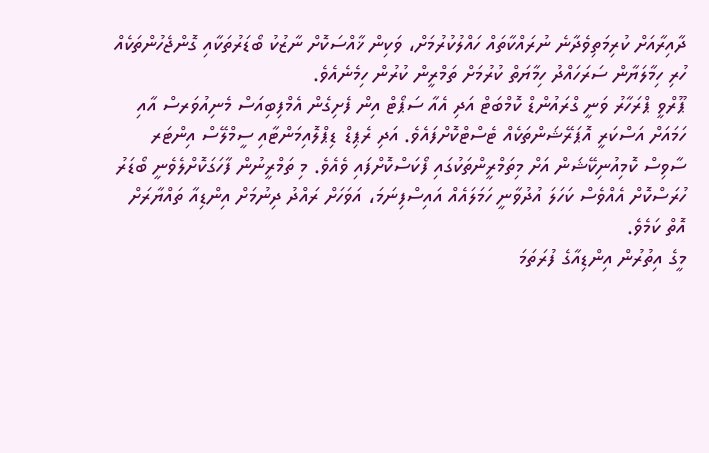ދާއިރާއަށް ކުރިމަތިވެދާނެ ނުރައްކާތައް ހައްލުކުރުމަށް، ވަކިން ޚާއްސަކޮށް ނާޒުކު ބޯޑަރުތަކާއި ގޮންޖެހުންތަކެއް ހުރި ހިމާލަޔާން ސަރަހައްދު ހިމާޔަތް ކުރުމަށް ތަމްރީން ކުރުން ހިމެނެއެވެ.
ޕޫރްވީ ޕްރަހާރު ވަނީ ގްރައުންޑް ކޮމްބަޓް އަދި އެއާ ސަޕޯޓް އިން ފެށިގެން އެމްފިބިއަސް މެނިއުވަރސް އާއި ހަމައަށް އަސްކަރީ އޮޕަރޭޝަންތަކެއް ޓެސްޓްކޮށްފައެވެ. އަދި ރެޕިޑް ޑިޕްލޮއިމަންޓާއި ސީމްލޭސް އިންޓަރ ސާވިސް ކޮމިއުނިކޭޝަން އަށް މިތަމްރީންތަކުގައި ފޯކަސްކޮށްފައި ވެއެވެ. މި ތަމްރީނުން ފާހަގަކޮށްލެވެނީ ބޯޑަރު ހުރަސްކޮށް އެއްވެސް ކަހަލަ އުދުވާނީ ހަމަލައެއް އައިސްފިނަމަ، އަވަހަށް ރައްދު ދިނުމަށް އިންޑިއާ ތައްޔާރަށް އޮތް ކަމެވެ.
މީގެ އިތުރުން އިންޑިއާގެ ފުރަތަމަ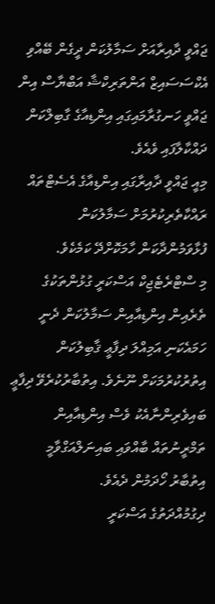ޖައްވީ ދާއިރާއަށް ސަމާލުކަން ދީގެން ބޭއްވި އެކްސަސައިޒް އަންތަރިކްޝާ އަބްޔާސް އިން ޖައްވީ ހަނގުރާމައިގައި އިންޑިއާގެ ގާބިލްކަން ދައްކާލާފައި ވެއެވެ.
މިއީ ޖައްވީ ދާއިރާގައި އިންޑިއާގެ އެސެޓްތައް ރައްކާތެރިކުރުމަށް ސަމާލުކަން ފުޅާވަމުންދާކަން ހާމަކޮށްދޭ ކަމެކެވެ.
މި ސްޓްރެޓެޖިކް އަސްކަރީ ގުޅުންތަކުގެ ތެރެއިން އިންޑިއާއިން ސަމާލުކަން ދެނީ ހަމައެކަނި އަމިއްލަ ދިފާޢީ ޤާބިލުކަން އިތުރުކުރުމަކަށް ނޫނެވެ. އިތުބާރުކުރެވޭ ދިފާޢީ ބައިވެރިންނާއެކު ވެސް އިންޑިއާއިން ތަމްރީނުތައް ބާއްވައި ބައިނަލްއަގްވާމީ އިތުބާރު ހޯދަމުން ދެއެވެ.
ދިގުމުއްދަތުގެ އަސްކަރީ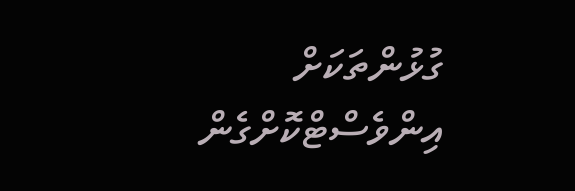ގުޅުންތަކަށް އިންވެސްޓްކޮށްގެން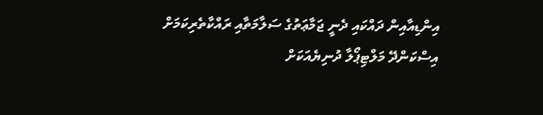އިންޑިއާއިން ދައްކައި ދެނީ ޖަމާޢަތުގެ ސަލާމަތާއި ރައްކާތެރިކަމަށް އިސްކަންދޭ މަލްޓިޕޯލާ ދުނިޔެއަކަށް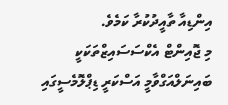އިންޑިއާ ތާއީދުކުރާ ކަމެވެ.
މި ޖޮއިންޓް އެކްސަސައިޒްތަކަކީ ބައިނަލްއަގްވާމީ އަސްކަރީ ޑިޕްލޮމެސީގައި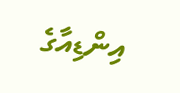އިންޑިއާގެ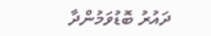ދައުރު ބޮޑުވަމުންދާ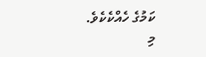ކަމުގެ ހެއްކެކެވެ.
މި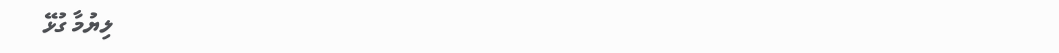ލިޔުމާ ގުޅޭ